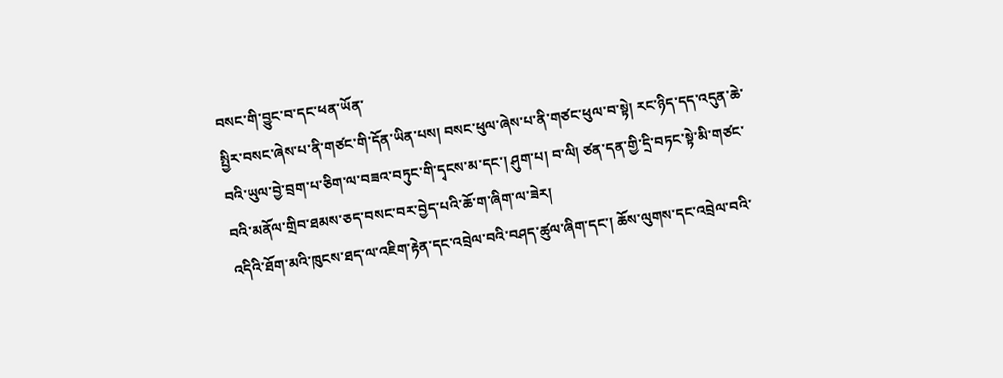བསང་གི་བྱུང་བ་དང་ཕན་ཡོན་
སྤྱིར་བསང་ཞེས་པ་ནི་གཙང་གི་དོན་ཡིན་པས། བསང་ཕུལ་ཞེས་པ་ནི་གཙང་ཕུལ་བ་སྟེ། རང་ཉིད་དད་འདུན་ཆེ་བའི་ཡུལ་བྱེ་བྲག་པ་ཅིག་ལ་བཟའ་བཏུང་གི་དྭངས་མ་དང་། ཤུག་པ། བ་ལི། ཙན་དན་གྱི་དྲི་བཏང་སྟེ་མི་གཙང་བའི་མནོལ་གྲིབ་ཐམས་ཅད་བསང་བར་བྱེད་པའི་ཆོ་ག་ཞིག་ལ་ཟེར།
འདིའི་ཐོག་མའི་ཁུངས་ཐད་ལ་འཇིག་རྟེན་དང་འབྲེལ་བའི་བཤད་ཚུལ་ཞིག་དང་། ཆོས་ལུགས་དང་འབྲེལ་བའི་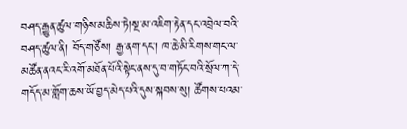བཤད་རྒྱུན་ཚུལ་གཉིས་མཆིས་ཏེ།སྔ་མ་འཇིག་རྟེན་དང་འབྲེལ་བའི་བཤད་ཚུལ་ནི། བོད་གཙོས། རྒྱ་ནག་དང་། ཁ་ཆེ་མི་རིགས་གང་ལ་མཚོན་ནའང་རི་འགོ་མཐོན་པོའི་སྟེང་ནས་དུ་བ་གཏོང་བའི་སྲོལ་ཀ་དེ་གདོད་མ་གློག་ཆས་ཡོ་བྱད་མེད་པའི་དུས་སྐབས་སུ། ཚོགས་པའམ་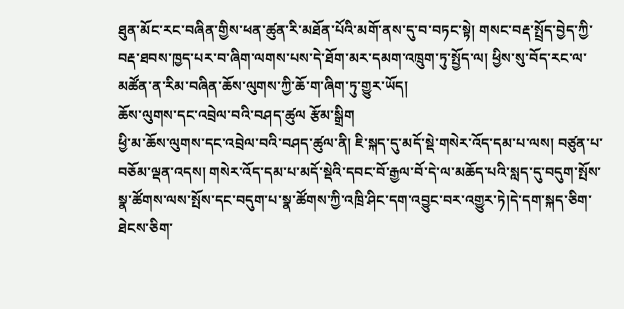ཐུན་མོང་རང་བཞིན་གྱིས་ཕན་ཚུན་རི་མཐོན་པོའི་མགོ་ནས་དུ་བ་བཏང་སྟེ། གསང་བརྡ་སྤྲོད་བྱེད་ཀྱི་བརྡ་ཐབས་ཁྱད་པར་བ་ཞིག་ལགས་པས་དེ་ཐོག་མར་དམག་འཁྲུག་ཏུ་སྤྱོད་ལ། ཕྱིས་སུ་བོད་རང་ལ་མཚོན་ན་རིམ་བཞིན་ཆོས་ལུགས་ཀྱི་ཆོ་ག་ཞིག་ཏུ་གྱུར་ཡོད།
ཆོས་ལུགས་དང་འབྲེལ་བའི་བཤད་ཚུལ རྩོམ་སྒྲིག
ཕྱི་མ་ཆོས་ལུགས་དང་འབྲེལ་བའི་བཤད་ཚུལ་ནི། ཇི་སྐད་དུ་མདོ་སྡེ་གསེར་འོད་དམ་པ་ལས། བཙུན་པ་བཅོམ་ལྡན་འདས། གསེར་འོད་དམ་པ་མདོ་སྡེའི་དབང་བོ་རྒྱལ་བོ་དེ་ལ་མཆོད་པའི་སླད་དུ་བདུག་སྤོས་སྣ་ཚོགས་ལས་སྤོས་དང་བདུག་པ་སྣ་ཚོགས་ཀྱི་འཁྲི་ཤིང་དག་འབྱུང་བར་འགྱུར་ཏེ།དེ་དག་སྐད་ཅིག་ཐེངས་ཅིག་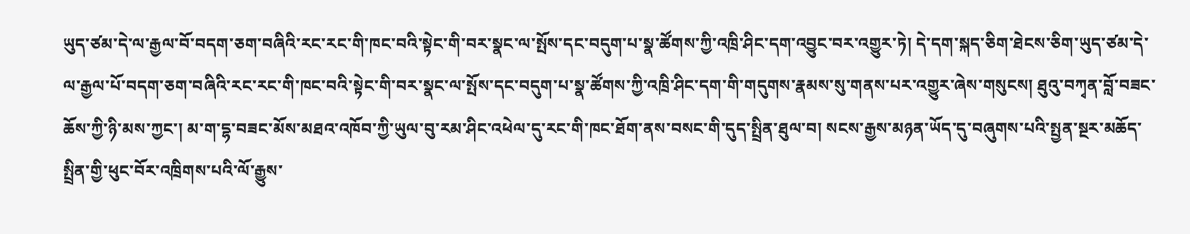ཡུད་ཙམ་དེ་ལ་རྒྱལ་བོ་བདག་ཅག་བཞིའི་རང་རང་གི་ཁང་བའི་སྟེང་གི་བར་སྣང་ལ་སྤོས་དང་བདུག་པ་སྣ་ཚོགས་ཀྱི་འཁྲི་ཤིང་དག་འབྱུང་བར་འགྱུར་ཏེ། དེ་དག་སྐད་ཅིག་ཐེངས་ཅིག་ཡུད་ཙམ་དེ་ལ་རྒྱལ་པོ་བདག་ཅག་བཞིའི་རང་རང་གི་ཁང་བའི་སྟེང་གི་བར་སྣང་ལ་སྤོས་དང་བདུག་པ་སྣ་ཚོགས་ཀྱི་འཁྲི་ཤིང་དག་གི་གདུགས་རྣམས་སུ་གནས་པར་འགྱུར་ཞེས་གསུངས། ཐུའུ་བཀྭན་བློ་བཟང་ཆོས་ཀྱི་ཉི་མས་ཀྱང་། མ་ག་དྷ་བཟང་མོས་མཐའ་འཁོབ་ཀྱི་ཡུལ་བུ་རམ་ཤིང་འཕེལ་དུ་རང་གི་ཁང་ཐོག་ནས་བསང་གི་དུད་སྤྲིན་ཐུལ་བ། སངས་རྒྱས་མཉན་ཡོད་དུ་བཞུགས་པའི་སྤྱན་སྔར་མཆོད་སྤྲིན་གྱི་ཕུང་བོར་འཁྲིགས་པའི་ལོ་རྒྱུས་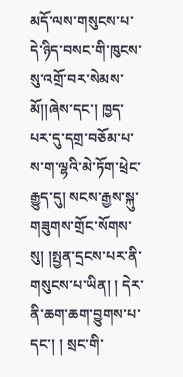མདོ་ལས་གསུངས་པ་དེ་ཉིད་བསང་གི་ཁུངས་སུ་འགྲོ་བར་སེམས་མོ།།ཞེས་དང་། ཁྱད་པར་དུ་དགྲ་བཅོམ་པ་ས་ག་ལྷའི་མེ་ཏོག་ཕྲེང་རྒྱུད་དུ། སངས་རྒྱས་སྐུ་གཟུགས་གྲོང་སོགས་སུ། །སྤྱན་དྲངས་པར་ནི་གསུངས་པ་ཡིན། ། དེར་ནི་ཆག་ཆག་བྱུགས་པ་དང་། ། སྲང་གི་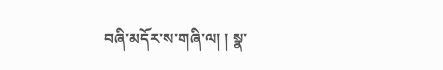བཞི་མདོར་ས་གཞི་ལ། ། སྣ་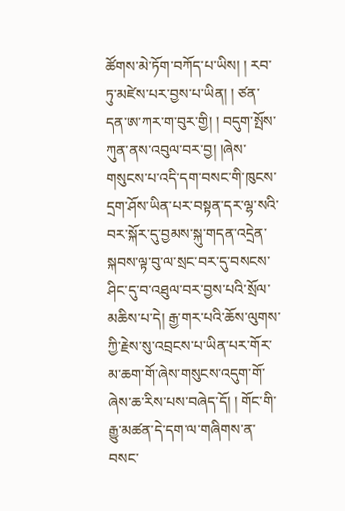ཚོགས་མེ་ཏོག་བཀོད་པ་ཡིས། ། རབ་ཏུ་མཛེས་པར་བྱས་པ་ཡིན། ། ཙན་དན་ཨ་ཀར་ག་བུར་གྱི། ། བདུག་སྤོས་ཀུན་ནས་འབུལ་བར་བྱ། །ཞེས་གསུངས་པ་འདི་དག་བསང་གི་ཁུངས་དྲག་ཤོས་ཡིན་པར་བསྟན་དར་ལྷ་སའི་བར་སྐོར་དུ་བྱམས་སྐུ་གདན་འདྲེན་སྐབས་ལྟ་བུ་ལ་སྲང་བར་དུ་བསངས་ཤིང་དུ་བ་འཐུལ་བར་བྱས་པའི་སྲོལ་མཆིས་པ་དེ། རྒྱ་གར་པའི་ཆོས་ལུགས་ཀྱི་རྗེས་སུ་འབྲངས་པ་ཡིན་པར་གོར་མ་ཆག་གོ་ཞེས་གསུངས་འདུག་གོ་ཞེས་ཆ་རིས་པས་བཞེད་དོ། ། གོང་གི་རྒྱུ་མཚན་དེ་དག་ལ་གཞིགས་ན་བསང་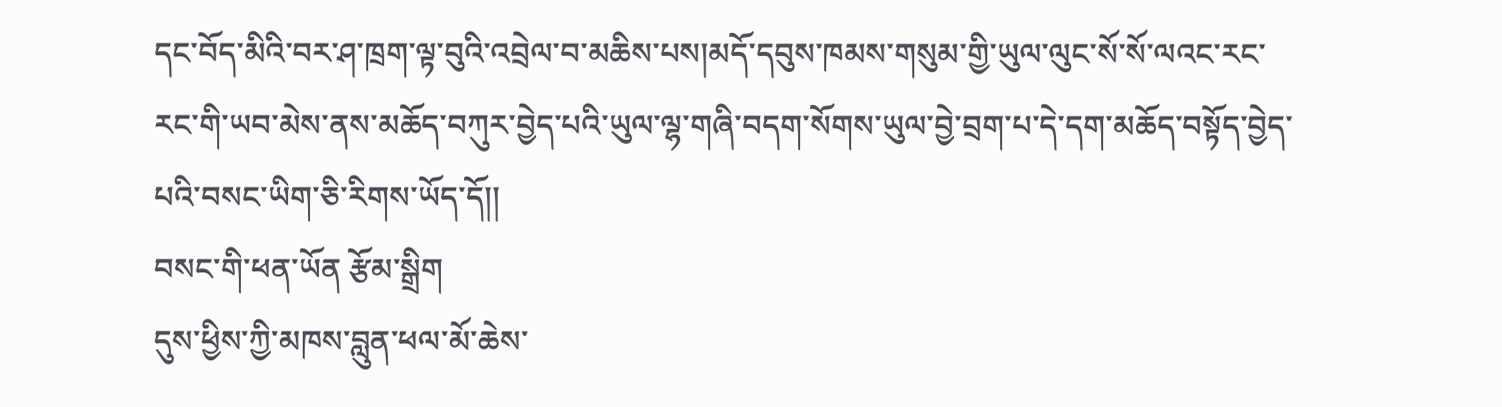དང་བོད་མིའི་བར་ཤ་ཁྲག་ལྟ་བུའི་འབྲེལ་བ་མཆིས་པས།མདོ་དབུས་ཁམས་གསུམ་གྱི་ཡུལ་ལུང་སོ་སོ་ལའང་རང་རང་གི་ཡབ་མེས་ནས་མཆོད་བཀུར་བྱེད་པའི་ཡུལ་ལྷ་གཞི་བདག་སོགས་ཡུལ་བྱེ་བྲག་པ་དེ་དག་མཆོད་བསྟོད་བྱེད་པའི་བསང་ཡིག་ཅི་རིགས་ཡོད་དོ།།
བསང་གི་ཕན་ཡོན རྩོམ་སྒྲིག
དུས་ཕྱིས་ཀྱི་མཁས་བླུན་ཕལ་མོ་ཆེས་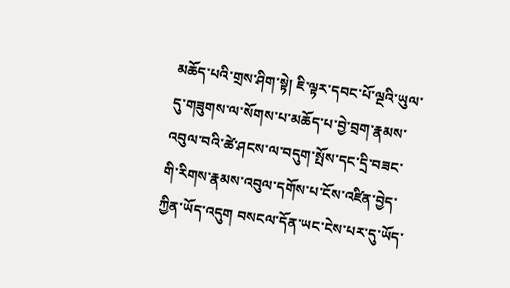མཆོད་པའི་གྲས་ཤིག་སྟེ། ཇི་ལྟར་དབང་པོ་ལྔའི་ཡུལ་དུ་གཟུགས་ལ་སོགས་པ་མཆོད་པ་བྱེ་བྲག་རྣམས་འབུལ་བའི་ཚེ་ཤངས་ལ་བདུག་སྤོས་དང་དྲི་བཟང་གི་རིགས་རྣམས་འབུལ་དགོས་པ་ངོས་འཛིན་བྱེད་ཀྱིན་ཡོད་འདུག བསངལ་དོན་ཡང་ངེས་པར་དུ་ཡོད་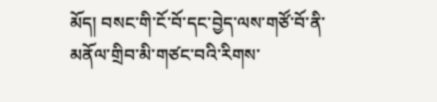མོད། བསང་གི་ངོ་བོ་དང་བྱེད་ལས་གཙོ་བོ་ནི་མནོལ་གྲིབ་མི་གཙང་བའི་རིགས་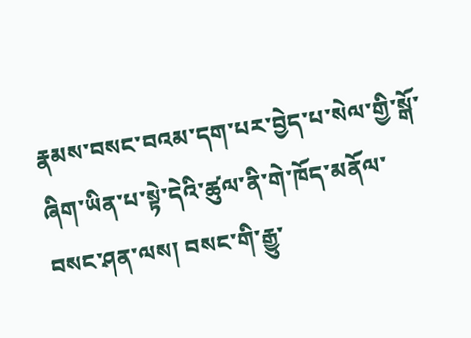རྣམས་བསང་བའམ་དག་པར་བྱེད་པ་སེལ་གྱི་སྒོ་ཞིག་ཡིན་པ་སྟེ་དེའི་ཚུལ་ནི་གེ་ཁོད་མནོལ་བསང་ཤན་ལས། བསང་གི་རྒྱུ་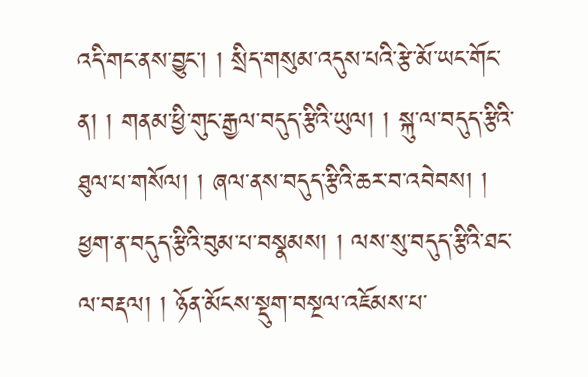འདི་གང་ནས་བྱུང་། ། སྲིད་གསུམ་འདུས་པའི་རྩེ་མོ་ཡང་གོང་ན། ། གནམ་ཕྱི་གུང་རྒྱལ་བདུད་རྩིའི་ཡུལ། ། སྐུ་ལ་བདུད་རྩིའི་ཐུལ་པ་གསོལ། ། ཞལ་ནས་བདུད་རྩིའི་ཆར་བ་འབེབས། ། ཕྱག་ན་བདུད་རྩིའི་བུམ་པ་བསྣམས། ། ལས་སུ་བདུད་རྩིའི་ཐང་ལ་བརྡལ། ། ཉོན་མོངས་སྡུག་བསྔལ་འཇོམས་པ་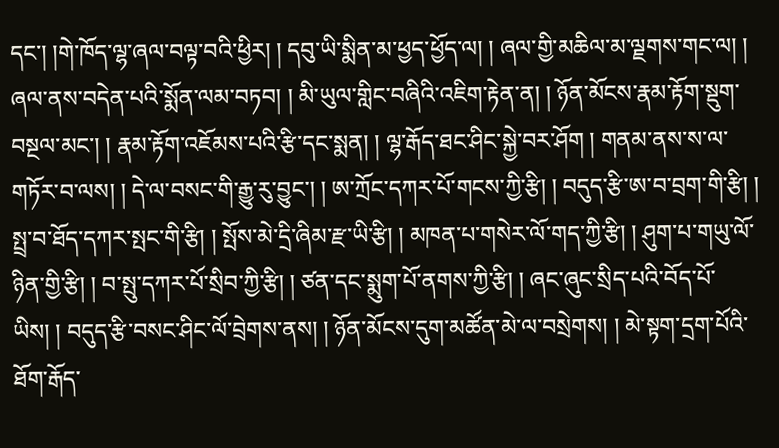དང་། །གེ་ཁོད་ལྷ་ཞལ་བལྟ་བའི་ཕྱིར། ། དབུ་ཡི་སྨིན་མ་ཕྱད་ཕྱོད་ལ། ། ཞལ་གྱི་མཆིལ་མ་ལྗགས་གང་ལ། ། ཞལ་ནས་བདེན་པའི་སྨོན་ལམ་བཏབ། ། མི་ཡུལ་གླིང་བཞིའི་འཇིག་རྟེན་ན། ། ཉོན་མོངས་རྣམ་རྟོག་སྡུག་བསྔལ་མང་། ། རྣམ་རྟོག་འཇོམས་པའི་རྩི་དང་སྨན། ། ལྷ་རྒོད་ཐང་ཤིང་སྐྱེ་བར་ཤོག ། གནམ་ནས་ས་ལ་གཏོར་བ་ལས། ། དེ་ལ་བསང་གི་རྒྱུ་རུ་བྱུང་། ། ཨ་ཀྲོང་དཀར་པོ་གངས་ཀྱི་རྩི། ། བདུད་རྩི་ཨ་བ་བྲག་གི་རྩི། ། སྤྲ་བ་ཐོད་དཀར་སྤང་གི་རྩི། ། སྤོས་མེ་དྲི་ཞིམ་རྫ་ཡི་རྩི། ། མཁན་པ་གསེར་ལོ་གད་ཀྱི་རྩི། ། ཤུག་པ་གཡུ་ལོ་ཉིན་གྱི་རྩི། ། བ་སྤུ་དཀར་པོ་སྲིབ་ཀྱི་རྩི། ། ཙན་དང་སྨུག་པོ་ནགས་ཀྱི་རྩི། ། ཞང་ཞུང་སྲིད་པའི་བོད་པོ་ཡིས། ། བདུད་རྩི་བསང་ཤིང་ལོ་བྲེགས་ནས། ། ཉོན་མོངས་དུག་མཚོན་མེ་ལ་བསྲེགས། ། མེ་སྟག་དྲག་པོའི་ཐོག་རྒོད་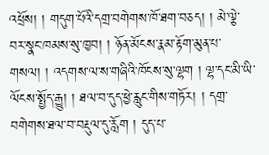འཕྲོས། ། གདུག་པོའི་དགྲ་བགེགས་ཁོ་ཐག་བཅད། ། མེ་ལྕེ་བར་སྣང་ཁམས་སུ་ཁྱབ། ། ཉོན་མོངས་རྣམ་རྟོག་མུན་པ་གསལ། ། འདགས་ལ་ས་གཞིའི་ཁོངས་སུ་ལྷག ། ལྷ་དང་མི་ཡི་ལོངས་སྤྱོད་རྒྱུ། ། ཐལ་བ་དུད་ཕྱེ་རླུང་གིས་གཏོར། ། དགྲ་བགེགས་ཐལ་བ་བརྡུལ་དུ་རློག ། དུད་པ་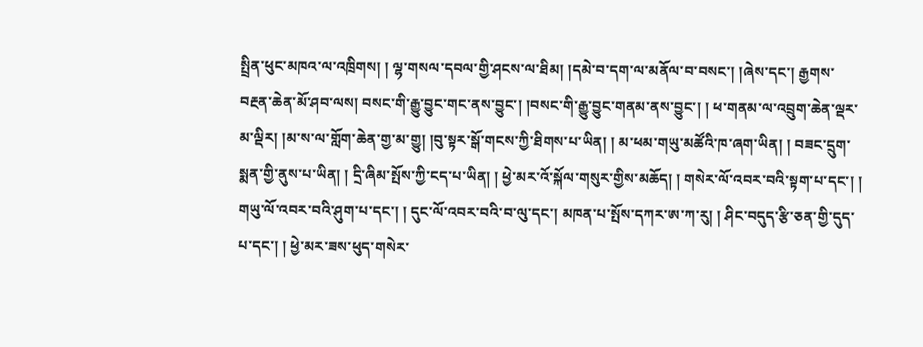སྤྲིན་ཕུང་མཁའ་ལ་འཁྲིགས། ། ལྷ་གསལ་དབལ་གྱི་ཤངས་ལ་ཐིམ། །དམེ་བ་དག་ལ་མནོལ་བ་བསང་། །ཞེས་དང་། རྒྱགས་བརྔན་ཆེན་མོ་ཤབ་ལས། བསང་གི་རྒྱུ་བྱུང་གང་ནས་བྱུང་། །བསང་གི་རྒྱུ་བྱུང་གནམ་ནས་བྱུང་། ། ཕ་གནམ་ལ་འབྲུག་ཆེན་ལྡར་མ་ལྡིར། །མ་ས་ལ་གློག་ཆེན་གྱ་མ་གྱུ། །བུ་སྟར་སྒོ་གངས་ཀྱི་ཐིགས་པ་ཡིན། ། མ་ཕམ་གཡུ་མཚོའི་ཁ་ཞག་ཡིན། ། བཟང་དྲུག་སྨན་གྱི་ནུས་པ་ཡིན། ། དྲི་ཞིམ་སྤོས་ཀྱི་ངད་པ་ཡིན། ། ཕྱེ་མར་འོ་སྐོལ་གསུར་གྱིས་མཆོད། ། གསེར་ལོ་འབར་བའི་སྟག་པ་དང་། ། གཡུ་ལོ་འབར་བའི་ཤུག་པ་དང་། ། དུང་ལོ་འབར་བའི་བ་ལུ་དང་། མཁན་པ་སྤོས་དཀར་ཨ་ཀ་རུ། ། ཤིང་བདུད་རྩི་ཅན་གྱི་དུད་པ་དང་། ། ཕྱེ་མར་ཟས་ཕུད་གསེར་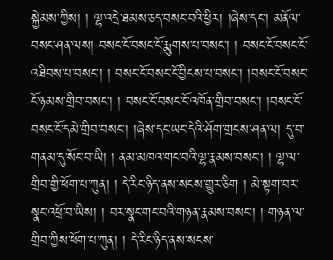སྐྱེམས་ཀྱིས། ། ལྷ་འདྲེ་ཐམས་ཅད་བསང་བའི་ཕྱིར། །ཞེས་དང་། མནོལ་བསང་ཤན་ལས། བསང་ངོ་བསང་ངོ་རྨུགས་པ་བསང་། ། བསང་ངོ་བསང་ངོ་འཐིབས་པ་བསང་། ། བསང་ངོ་བསང་ངོ་བྱིངས་པ་བསང་། །བསང་ངོ་བསང་ངོ་ཉམས་གྲིབ་བསང་། ། བསང་ངོ་བསང་ངོ་འཁོན་གྲིབ་བསང་། །བསང་ངོ་བསང་ངོ་དམེ་གྲིབ་བསང་། །ཞེས་དང་ཡང་དེའི་ཤོག་གྲངས་ཤན་ལ། དུ་བ་གནམ་དུ་སོང་བ་ཡི། ། ནམ་མཁའ་གང་བའི་ལྷ་རྣམས་བསང་། ། ལྷ་ལ་གྲིབ་གྱི་ཕོག་པ་ཀུན། ། དེ་རིང་ཉིད་ནས་སངས་གྱུར་ཅིག ། མེ་སྟག་བར་སྣང་འཕྲོ་བ་ཡིས། ། བར་སྣང་གང་བའི་གཉན་རྣམས་བསང་། ། གཉན་ལ་གྲིབ་ཀྱིས་ཕོག་པ་ཀུན། ། དེ་རིང་ཉིད་ནས་སངས་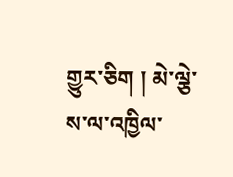གྱུར་ཅིག ། མེ་ལྕེ་ས་ལ་འཁྱིལ་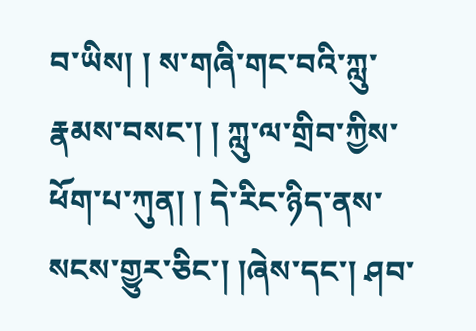བ་ཡིས། ། ས་གཞི་གང་བའི་ཀླུ་རྣམས་བསང་། ། ཀླུ་ལ་གྲིབ་ཀྱིས་ཕོག་པ་ཀུན། ། དེ་རིང་ཉིད་ནས་སངས་གྱུར་ཅིང་། །ཞེས་དང་། ཤབ་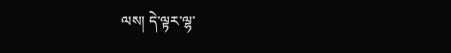ལས། དེ་ལྟར་ལྷ་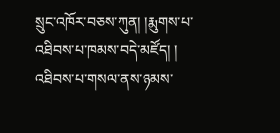སྲུང་འཁོར་བཅས་ཀུན། །རྨུགས་པ་འཐིབས་པ་ཁམས་བདེ་མཛོད། ། འཐིབས་པ་གསལ་ནས་ཉམས་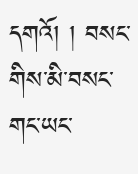དགའོ། ། བསང་གིས་མི་བསང་གང་ཡང་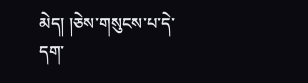མེད། །ཅེས་གསུངས་པ་དེ་དག་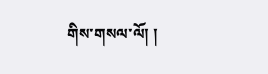གིས་གསལ་ལོ། །